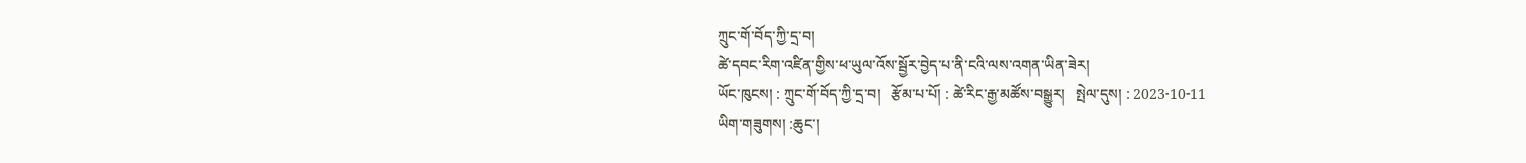ཀྲུང་གོ་བོད་ཀྱི་དྲ་བ།
ཚེ་དབང་རིག་འཛིན་གྱིས་ཕ་ཡུལ་འོས་སྦྱོར་བྱེད་པ་ནི་ངའི་ལས་འགན་ཡིན་ཟེར།
ཡོང་ཁུངས། : ཀྲུང་གོ་བོད་ཀྱི་དྲ་བ།   རྩོམ་པ་པོ། : ཚེ་རིང་རྒྱ་མཚོས་བསྒྱུར།   སྤེལ་དུས། : 2023-10-11
ཡིག་གཟུགས། :ཆུང་།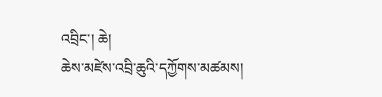འབྲིང་། ཆེ།
ཆེས་མཛེས་འབྲི་ཆུའི་དཀྱོགས་མཚམས།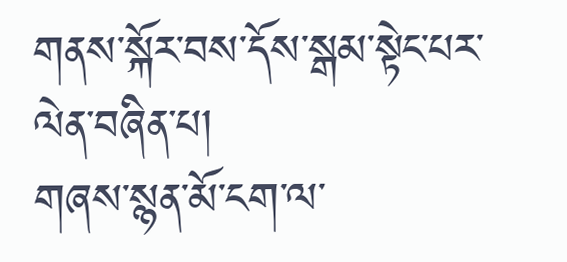གནས་སྐོར་བས་དོས་སྒམ་སྟེང་པར་ལེན་བཞིན་པ།
གཞས་སྙན་མོ་ངག་ལ་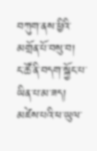བཀུག་ནས་ཕྱིའི་མགྲོན་པོ་བསུ་བ།
ང་ཚོ་ནི་བདག་སྐྱོང་པ་ཡིན་པ་མ་ཟད། མཛེས་པའི་ཕ་ཡུལ་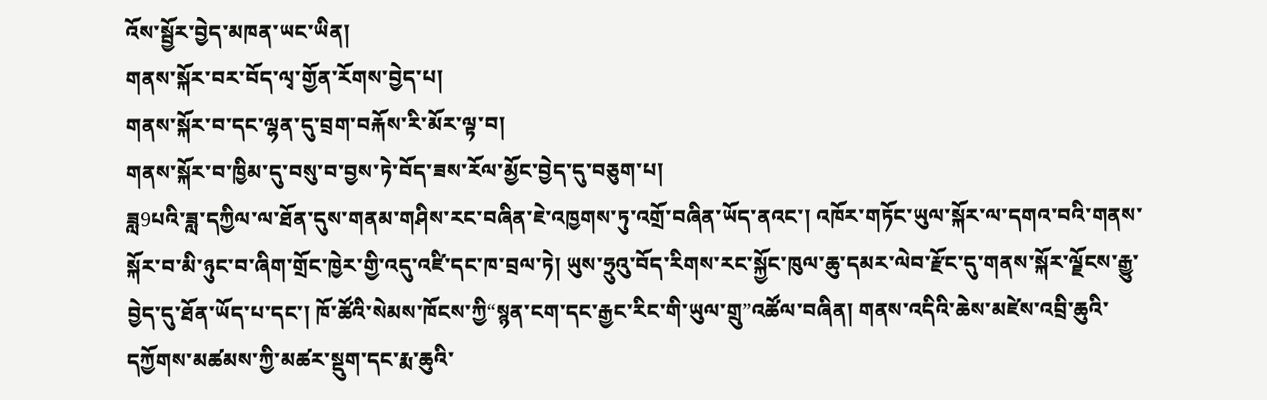འོས་སྦྱོར་བྱེད་མཁན་ཡང་ཡིན།
གནས་སྐོར་བར་བོད་ལྭ་གྱོན་རོགས་བྱེད་པ།
གནས་སྐོར་བ་དང་ལྷན་དུ་བྲག་བརྐོས་རི་མོར་ལྟ་བ།
གནས་སྐོར་བ་ཁྱིམ་དུ་བསུ་བ་བྱས་ཏེ་བོད་ཟས་རོལ་མྱོང་བྱེད་དུ་བཅུག་པ།
ཟླ9པའི་ཟླ་དཀྱིལ་ལ་ཐོན་དུས་གནམ་གཤིས་རང་བཞིན་ཇེ་འཁྱགས་ཏུ་འགྲོ་བཞིན་ཡོད་ནའང་། འཁོར་གཏོང་ཡུལ་སྐོར་ལ་དགའ་བའི་གནས་སྐོར་བ་མི་ཉུང་བ་ཞིག་གྲོང་ཁྱེར་གྱི་འདུ་འཛི་དང་ཁ་བྲལ་ཏེ། ཡུས་ཧྲུའུ་བོད་རིགས་རང་སྐྱོང་ཁུལ་ཆུ་དམར་ལེབ་རྫོང་དུ་གནས་སྐོར་ལྗོངས་རྒྱུ་བྱེད་དུ་ཐོན་ཡོད་པ་དང་། ཁོ་ཚོའི་སེམས་ཁོངས་ཀྱི“སྙན་ངག་དང་རྒྱང་རིང་གི་ཡུལ་གྲུ”འཚོལ་བཞིན། གནས་འདིའི་ཆེས་མཛེས་འབྲི་ཆུའི་དཀྱོགས་མཚམས་ཀྱི་མཚར་སྡུག་དང་རྨ་ཆུའི་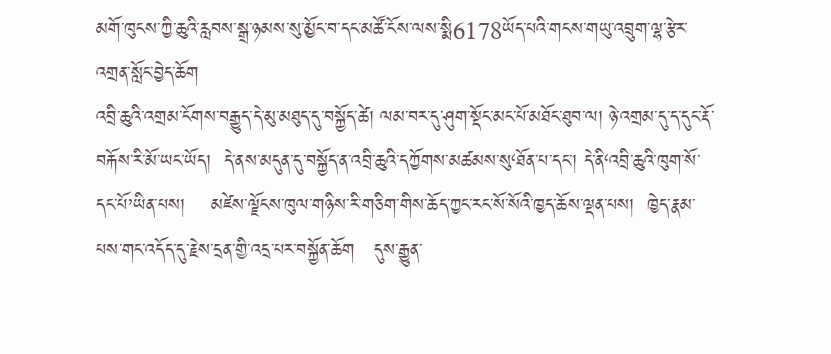མགོ་ཁུངས་ཀྱི་ཆུའི་རླབས་སྒྲ་ཉམས་སུ་མྱོང་བ་དང་མཚོ་ངོས་ལས་སྨི6178ཡོད་པའི་གངས་གཡུ་འབྲུག་ལྷ་རྩེར་འགྲན་སློང་བྱེད་ཆོག
འབྲི་ཆུའི་འགྲམ་ངོགས་བརྒྱུད་དེ་མུ་མཐུད་དུ་བསྐྱོད་ཚེ། ལམ་བར་དུ་ཤུག་སྡོང་མང་པོ་མཐོང་ཐུབ་ལ། ཉེ་འགྲམ་དུ་ད་དུང་རྡོ་བརྐོས་རི་མོ་ཡང་ཡོད།  དེ་ནས་མདུན་དུ་བསྐྱོད་ན་འབྲི་ཆུའི་དཀྱོགས་མཚམས་སུ‘ཐོན་པ་དང་། དེ་ནི‘འབྲི་ཆུའི་ཁུག་སོ་དང་པོ’ཡིན་པས།    མཛེས་ལྗོངས་ཁུལ་གཉིས་རི་གཅིག་གིས་ཆོད་ཀྱང་རང་སོ་སོའི་ཁྱད་ཆོས་ལྡན་པས།  ཁྱེད་རྣམ་པས་གང་འདོད་དུ་རྗེས་དྲན་གྱི་འདྲ་པར་བསྐྱོན་ཆོག   དུས་རྒྱུན་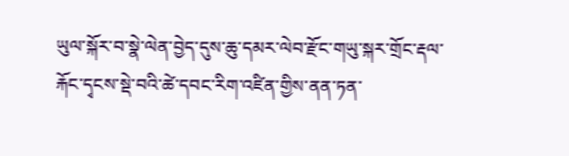ཡུལ་སྐོར་བ་སྣེ་ལེན་བྱེད་དུས་ཆུ་དམར་ལེབ་རྫོང་གཡུ་སྐར་གྲོང་རྡལ་རྐོང་དྭངས་སྡེ་བའི་ཚེ་དབང་རིག་འཛིན་གྱིས་ནན་ཏན་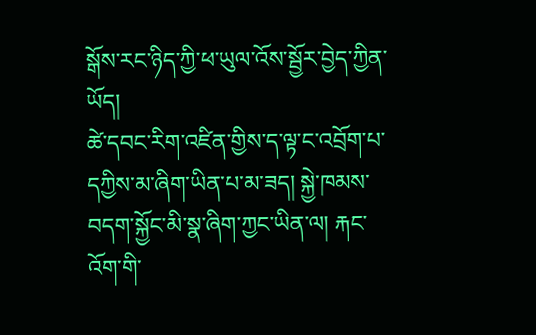སྒོས་རང་ཉིད་ཀྱི་ཕ་ཡུལ་འོས་སྦྱོར་བྱེད་ཀྱིན་ཡོད།
ཚེ་དབང་རིག་འཛིན་གྱིས་ད་ལྟ་ང་འབྲོག་པ་དཀྱིས་མ་ཞིག་ཡིན་པ་མ་ཟད། སྐྱེ་ཁམས་བདག་སྐྱོང་མི་སྣ་ཞིག་ཀྱང་ཡིན་ལ། རྐང་འོག་གི་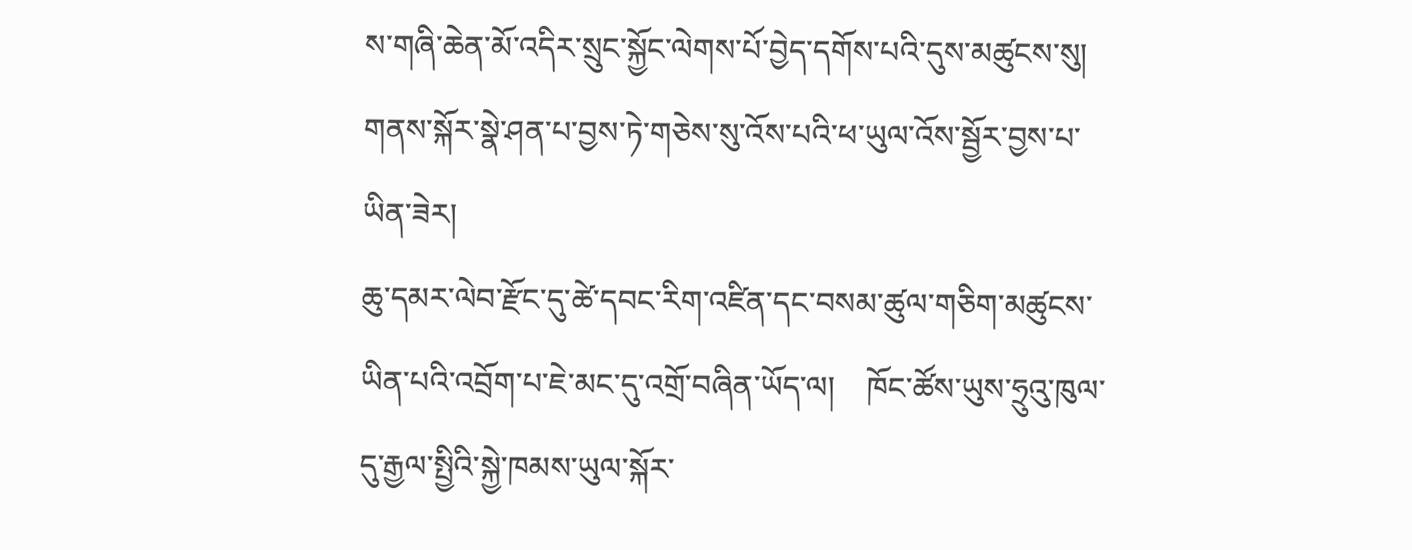ས་གཞི་ཆེན་མོ་འདིར་སྲུང་སྐྱོང་ལེགས་པོ་བྱེད་དགོས་པའི་དུས་མཚུངས་སུ། གནས་སྐོར་སྣེ་ཤན་པ་བྱས་ཏེ་གཅེས་སུ་འོས་པའི་ཕ་ཡུལ་འོས་སྦྱོར་བྱས་པ་ཡིན་ཟེར།
ཆུ་དམར་ལེབ་རྫོང་དུ་ཚེ་དབང་རིག་འཛིན་དང་བསམ་ཚུལ་གཅིག་མཚུངས་ཡིན་པའི་འབྲོག་པ་ཇེ་མང་དུ་འགྲོ་བཞིན་ཡོད་ལ།    ཁོང་ཚོས་ཡུས་ཧྲུའུ་ཁུལ་དུ་རྒྱལ་སྤྱིའི་སྐྱེ་ཁམས་ཡུལ་སྐོར་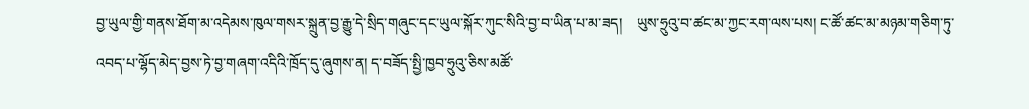བྱ་ཡུལ་གྱི་གནས་ཐོག་མ་འདེམས་ཁུལ་གསར་སྐྲུན་བྱ་རྒྱུ་དེ་སྲིད་གཞུང་དང་ཡུལ་སྐོར་ཀུང་སིའི་བྱ་བ་ཡིན་པ་མ་ཟད།    ཡུས་ཧྲུའུ་བ་ཚང་མ་ཀྱང་རག་ལས་པས། ང་ཚོ་ཚང་མ་མཉམ་གཅིག་ཏུ་འབད་པ་ལྷོད་མེད་བྱས་ཏེ་བྱ་གཞག་འདིའི་ཁྲོད་དུ་ཞུགས་ན། ད་བཟོད་སྤྱི་ཁྱབ་ཧྲུའུ་ཅིས་མཚོ་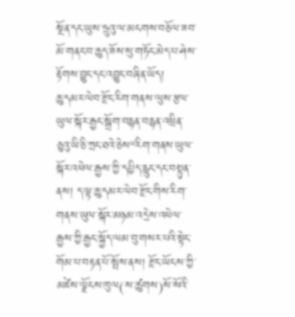སྔོན་དང་ཡུས་ཧྲུའུ་ལ་མངགས་བཅོལ་ཟབ་མོ་གནང་བ་ཆུད་ཟོས་སུ་གཏོང་མེད་པ་ཤེས་རྟོགས་བྱུང་དང་འབྱུང་བཞིན་ཡོད།
ཆུ་དམར་ལེབ་རྫོང་རིག་གནས་ལུས་རྩལ་ཡུལ་སྐོར་རྒྱང་སྒྲོག་བརྙན་བརྙན་འཕྲིན་ཅུའུ་ཡི་ཅི་ཀྲང་ཐའེ་ཅེས“རིག་གནས་ཡུལ་སྐོར་འཕེལ་རྒྱས་ཀྱི་དཔྱིད་རླུང་དང་བསྟུན་ནས། ད་ལྟ་ཆུ་དམར་ལེབ་རྫོང་གིས་རིག་གནས་ཡུལ་སྐོར་མཉམ་འདྲེས་འཕེལ་རྒྱས་ཀྱི་རྒྱང་སྐྱོད་ལམ་བུ་གསར་པའི་སྟེང་གོམ་པ་བརྟན་པོ་སྤོས་ནས། རྫོང་ཡོངས་ཀྱི་མཛེས་ལྗོངས་ཁུལ(ས་ཚུགས)སོ་སོའི་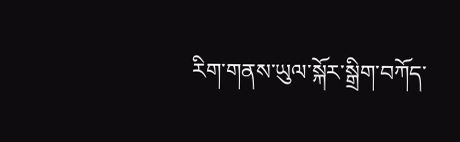རིག་གནས་ཡུལ་སྐོར་སྒྲིག་བཀོད་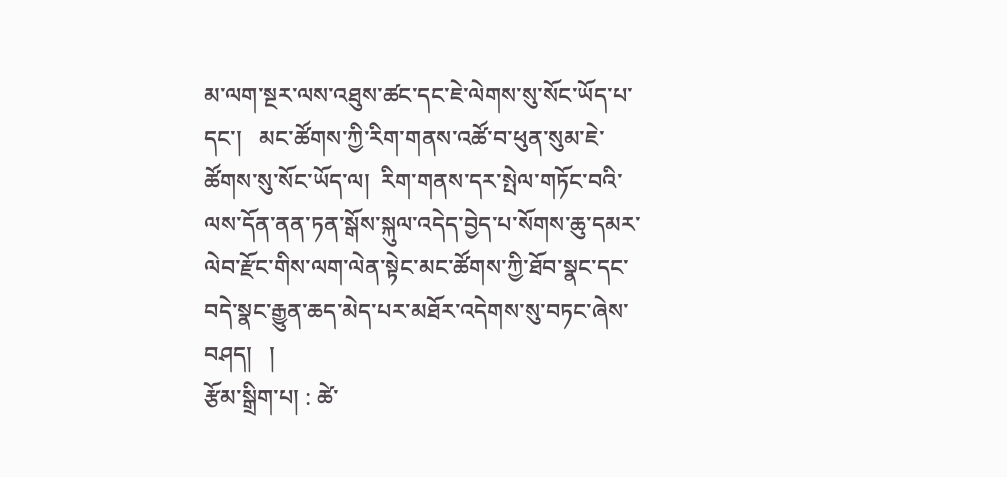མ་ལག་སྔར་ལས་འཐུས་ཚང་དང་ཇེ་ལེགས་སུ་སོང་ཡོད་པ་དང་།   མང་ཚོགས་ཀྱི་རིག་གནས་འཚོ་བ་ཕུན་སུམ་ཇེ་ཚོགས་སུ་སོང་ཡོད་ལ།  རིག་གནས་དར་སྤེལ་གཏོང་བའི་ལས་དོན་ནན་ཏན་སྒོས་སྐུལ་འདེད་བྱེད་པ་སོགས་ཆུ་དམར་ལེབ་རྫོང་གིས་ལག་ལེན་སྟེང་མང་ཚོགས་ཀྱི་ཐོབ་སྣང་དང་བདེ་སྣང་རྒྱུན་ཆད་མེད་པར་མཐོར་འདེགས་སུ་བཏང་ཞེས་བཤད།   །
རྩོམ་སྒྲིག་པ། : ཚེ་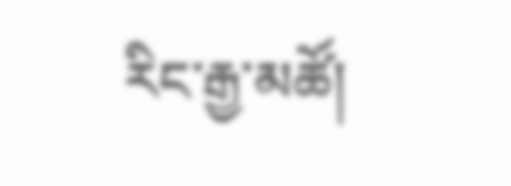རིང་རྒྱ་མཚོ།